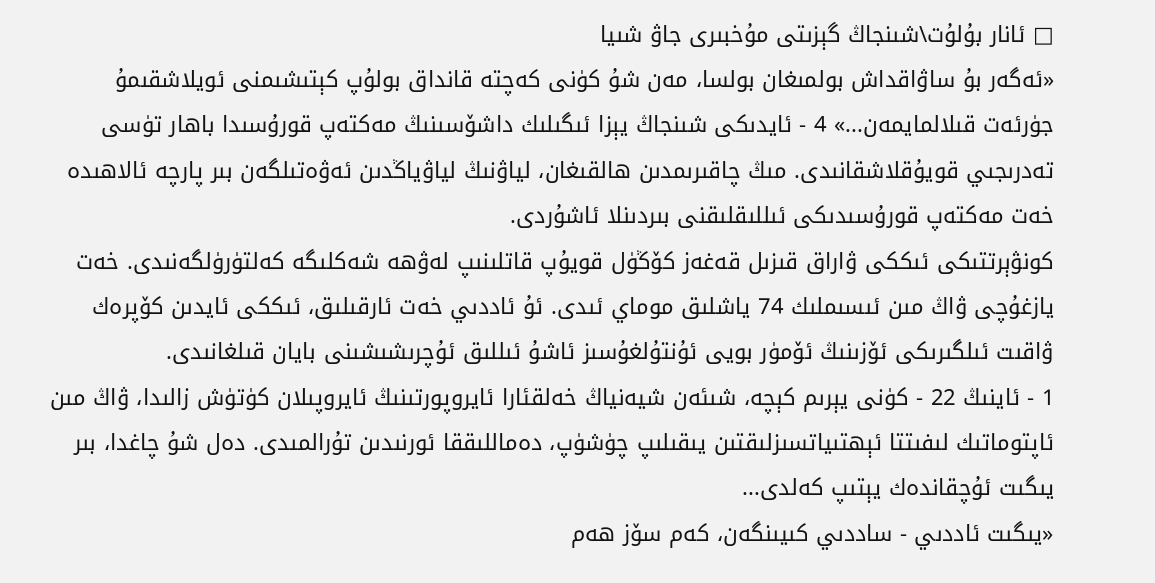□ ئانار بۇلۇت\شىنجاڭ گېزىتى مۇخبىرى جاۋ شىيا
«ئەگەر بۇ ساۋاقداش بولمىغان بولسا، مەن شۇ كۈنى كەچتە قانداق بولۇپ كېتىشىمنى ئويلاشقىمۇ جۈرئەت قىلالمايمەن...» 4 - ئايدىكى شىنجاڭ يېزا ئىگىلىك داشۆسىنىڭ مەكتەپ قورۇسىدا باھار تۈسى تەدرىجىي قويۇقلاشقانىدى. مىڭ چاقىرىمدىن ھالقىغان، لياۋنىڭ لياۋياڭدىن ئەۋەتىلگەن بىر پارچە ئالاھىدە خەت مەكتەپ قورۇسىدىكى ئىللىقلىقنى بىردىنلا ئاشۇردى.
كونۋېرتتىكى ئىككى ۋاراق قىزىل قەغەز كۆڭۈل قويۇپ قاتلىنىپ لەۋھە شەكلىگە كەلتۈرۈلگەنىدى. خەت يازغۇچى ۋاڭ مىن ئىسىملىك 74 ياشلىق موماي ئىدى. ئۇ ئاددىي خەت ئارقىلىق، ئىككى ئايدىن كۆپرەك ۋاقىت ئىلگىرىكى ئۆزىنىڭ ئۆمۈر بويى ئۇنتۇلغۇسىز ئاشۇ ئىللىق ئۇچرىشىشىنى بايان قىلغانىدى.
1 - ئاينىڭ 22 - كۈنى يېرىم كېچە، شىئەن شيەنياڭ خەلقئارا ئايروپورتىنىڭ ئايروپىلان كۈتۈش زالىدا، ۋاڭ مىن ئاپتوماتىك لىفىتتا ئېھتىياتسىزلىقتىن يىقىلىپ چۈشۈپ، دەماللىققا ئورنىدىن تۇرالمىدى. دەل شۇ چاغدا، بىر يىگىت ئۇچقاندەك يېتىپ كەلدى...
«يىگىت ئاددىي - ساددىي كىيىنگەن، كەم سۆز ھەم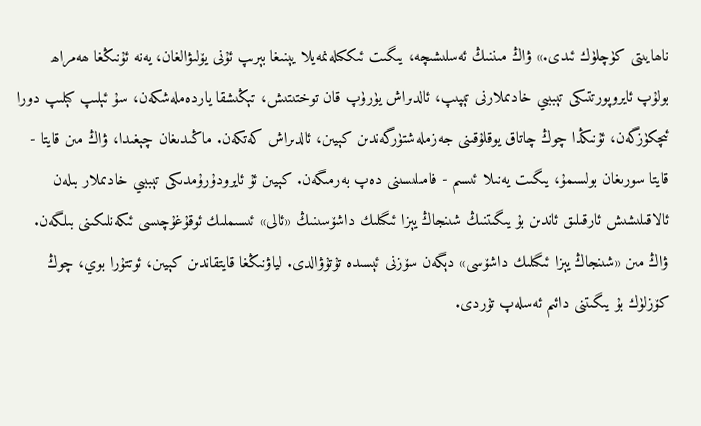ناھايىتى كۈچلۈك ئىدى.» ۋاڭ مىننىڭ ئەسلىشىچە، يىگىت ئىككىلەنمەيلا يېنىغا بېرىپ ئۇنى يۆلىۋالغان، يەنە ئۇنىڭغا ھەمراھ بولۇپ ئايروپورتتىكى تېببىي خادىملارنى تېپىپ، ئالدىراش يۈرۈپ قان توختىتىش، تېڭىشقا ياردەملەشكەن، سۇ ئېلىپ كېلىپ دورا ئىچكۈزگەن، ئۇنىڭدا چوڭ چاتاق يوقلۇقىنى جەزملەشتۈرگەندىن كېيىن، ئالدىراش كەتكەن. ماڭىدىغان چېغىدا، ۋاڭ مىن قايتا - قايتا سورىغان بولسىمۇ، يىگىت يەنىلا ئىسىم - فامىلىسىنى دەپ بەرمىگەن. كېيىن ئۇ ئايرودۇرۇمدىكى تېببىي خادىملار بىلەن ئالاقىلىشىش ئارقىلىق ئاندىن بۇ يىگىتنىڭ شىنجاڭ يېزا ئىگىلىك داشۆسىنىڭ «ئالى» ئىسىملىك ئوقۇغۇچىسى ئىكەنلىكىنى بىلگەن.
ۋاڭ مىن «شىنجاڭ يېزا ئىگىلىك داشۆسى» دېگەن سۆزنى ئېسىدە تۇتۇۋالدى. لياۋنىڭغا قايتقاندىن كېيىن، ئوتتۇرا بوي، چوڭ كۆزلۈك بۇ يىگىتنى دائىم ئەسلەپ تۇردى.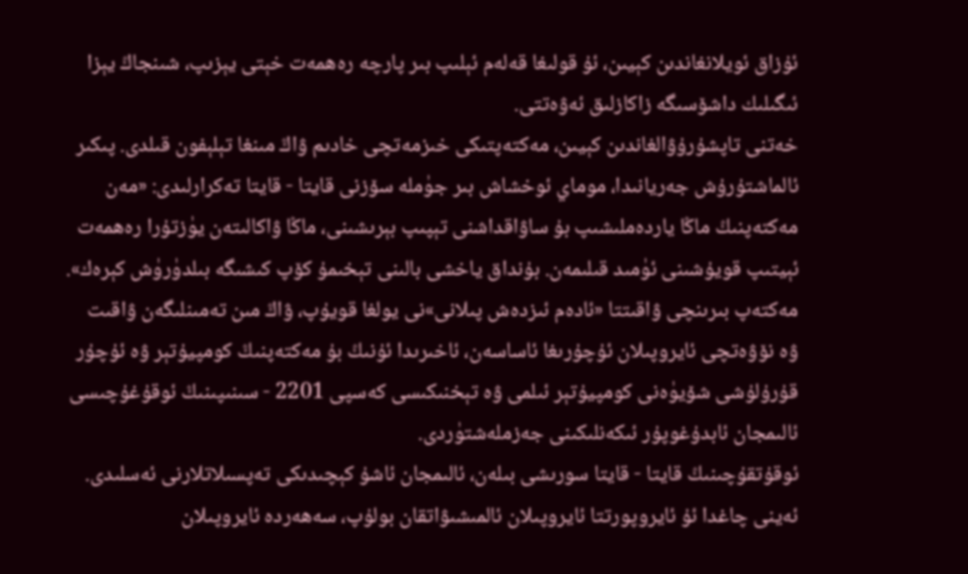ئۇزاق ئويلانغاندىن كېيىن، ئۇ قولىغا قەلەم ئېلىپ بىر پارچە رەھمەت خېتى يېزىپ، شىنجاڭ يېزا ئىگىلىك داشۆسىگە زاكازلىق ئەۋەتتى.
خەتنى تاپشۇرۇۋالغاندىن كېيىن، مەكتەپتىكى خىزمەتچى خادىم ۋاڭ مىنغا تېلېفون قىلدى. پىكىر ئالماشتۇرۇش جەريانىدا، موماي ئوخشاش بىر جۈملە سۆزنى قايتا - قايتا تەكرارلىدى: «مەن مەكتەپنىڭ ماڭا ياردەملىشىپ بۇ ساۋاقداشنى تېپىپ بېرىشىنى، ماڭا ۋاكالىتەن يۈزتۇرا رەھمەت ئېيتىپ قويۇشىنى ئۈمىد قىلىمەن. بۇنداق ياخشى بالىنى تېخىمۇ كۆپ كىشىگە بىلدۈرۈش كېرەك».
مەكتەپ بىرىنچى ۋاقىتتا «ئادەم ئىزدەش پىلانى»نى يولغا قويۇپ، ۋاڭ مىن تەمىنلىگەن ۋاقىت ۋە نۆۋەتچى ئايروپىلان ئۇچۇرىغا ئاساسەن، ئاخىرىدا ئۇنىڭ بۇ مەكتەپنىڭ كومپيۇتېر ۋە ئۇچۇر قۇرۇلۇشى شۆيۈەنى كومپيۇتېر ئىلمى ۋە تېخنىكىسى كەسپى 2201 - سىنىپىنىڭ ئوقۇغۇچىسى ئالىمجان ئابدۇغوپۇر ئىكەنلىكىنى جەزملەشتۈردى.
ئوقۇتقۇچىنىڭ قايتا - قايتا سورىشى بىلەن، ئالىمجان ئاشۇ كېچىدىكى تەپسىلاتلارنى ئەسلىدى. ئەينى چاغدا ئۇ ئايروپورتتا ئايروپىلان ئالمىشىۋاتقان بولۇپ، سەھەردە ئايروپىلان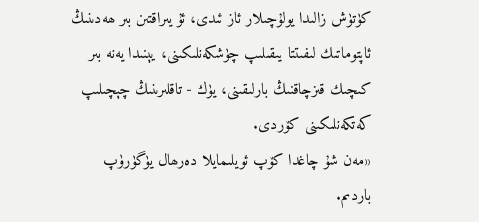كۈتۈش زالىدا يولۇچىلار ئاز ئىدى، ئۇ يىراقتىن بىر ھەدىنىڭ ئاپتوماتىك لىفىتتا يىقىلىپ چۈشكەنلىكىنى، يېنىدا يەنە بىر كىچىك قىزچاقنىڭ بارلىقىنى، يۈك - تاقلىرىنىڭ چېچىلىپ كەتكەنلىكىنى كۆردى.
«مەن شۇ چاغدا كۆپ ئويلىمايلا دەرھال يۈگۈرۈپ باردىم.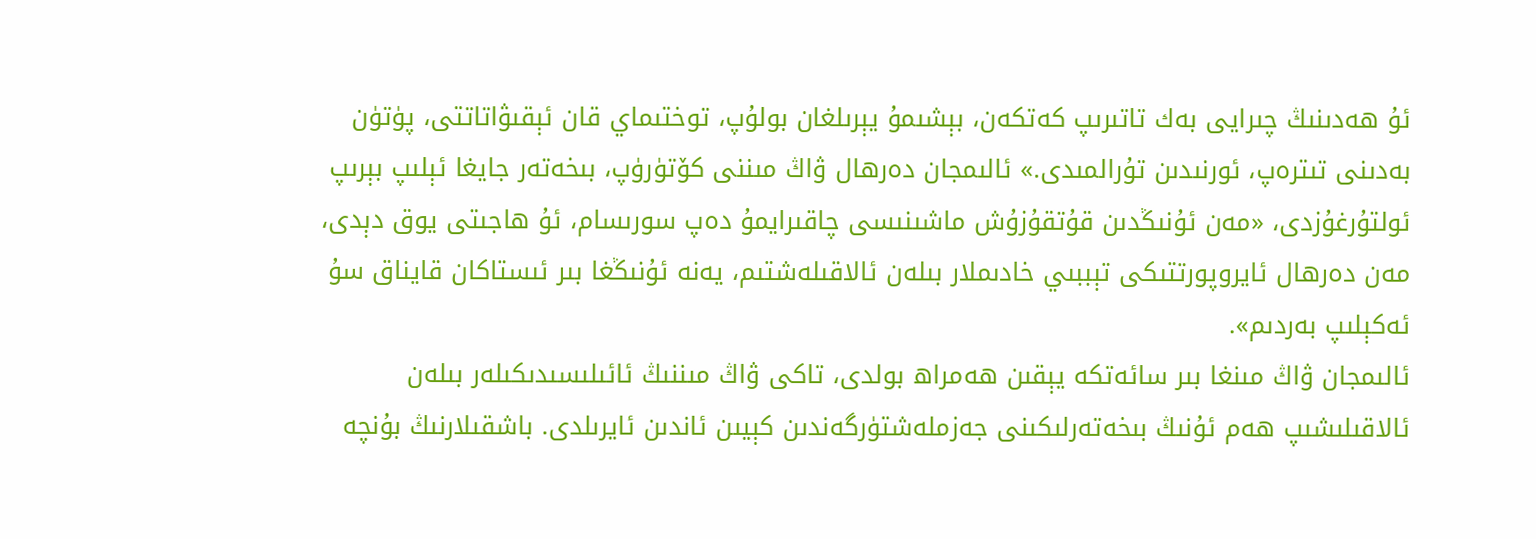ئۇ ھەدىنىڭ چىرايى بەك تاتىرىپ كەتكەن، بېشىمۇ يېرىلغان بولۇپ، توختىماي قان ئېقىۋاتاتتى، پۈتۈن بەدىنى تىترەپ، ئورنىدىن تۇرالمىدى.» ئالىمجان دەرھال ۋاڭ مىننى كۆتۈرۈپ، بىخەتەر جايغا ئېلىپ بېرىپ ئولتۇرغۇزدى، «مەن ئۇنىڭدىن قۇتقۇزۇش ماشىنىسى چاقىرايمۇ دەپ سورىسام، ئۇ ھاجىتى يوق دېدى، مەن دەرھال ئايروپورتتىكى تېببىي خادىملار بىلەن ئالاقىلەشتىم، يەنە ئۇنىڭغا بىر ئىستاكان قايناق سۇ ئەكېلىپ بەردىم».
ئالىمجان ۋاڭ مىنغا بىر سائەتكە يېقىن ھەمراھ بولدى، تاكى ۋاڭ مىننىڭ ئائىلىسىدىكىلەر بىلەن ئالاقىلىشىپ ھەم ئۇنىڭ بىخەتەرلىكىنى جەزملەشتۈرگەندىن كېيىن ئاندىن ئايرىلدى. باشقىلارنىڭ بۇنچە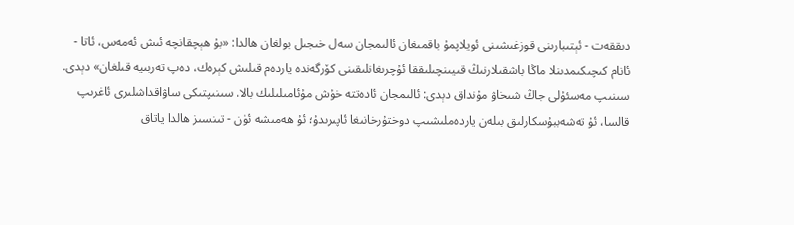دىققەت - ئېتىبارىنى قوزغىشىنى ئويلاپمۇ باقمىغان ئالىمجان سەل خىجىل بولغان ھالدا: «بۇ ھېچقانچە ئىش ئەمەس، ئاتا - ئانام كىچىكىمدىنلا ماڭا باشقىلارنىڭ قىيىنچىلىققا ئۇچرىغانلىقىنى كۆرگەندە ياردەم قىلىش كېرەك، دەپ تەربىيە قىلغان» دېدى.
سىنىپ مەسئۇلى جاڭ شىخاۋ مۇنداق دېدى: ئالىمجان ئادەتتە خۇش مۇئامىلىلىك بالا. سىنىپتىكى ساۋاقداشلىرى ئاغرىپ قالسا، ئۇ تەشەببۇسكارلىق بىلەن ياردەملىشىپ دوختۇرخانىغا ئاپىرىدۇ؛ ئۇ ھەمىشە ئۈن - تىنسىز ھالدا ياتاق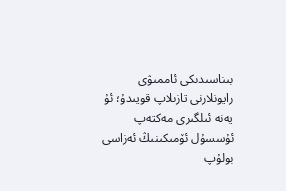بىناسىدىكى ئاممىۋى رايونلارنى تازىلاپ قويىدۇ؛ ئۇ يەنە ئىلگىرى مەكتەپ ئۇسسۇل ئۆمىكىنىڭ ئەزاسى بولۇپ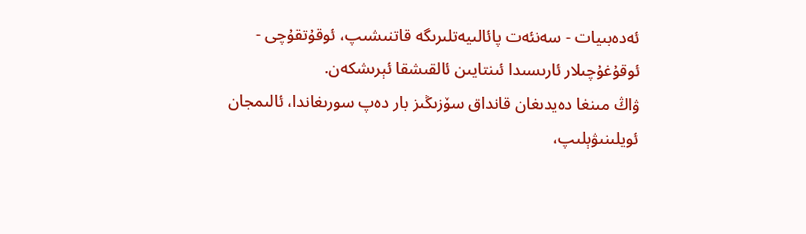ئەدەبىيات - سەنئەت پائالىيەتلىرىگە قاتنىشىپ، ئوقۇتقۇچى - ئوقۇغۇچىلار ئارىسىدا ئىنتايىن ئالقىشقا ئېرىشكەن.
ۋاڭ مىنغا دەيدىغان قانداق سۆزىڭىز بار دەپ سورىغاندا، ئالىمجان ئويلىنىۋېلىپ،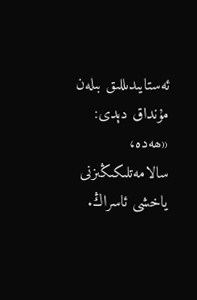ئەستايىدىللىق بىلەن مۇنداق دېدى: «ھەدە، سالامەتلىكىڭىزنى ياخشى ئاسراڭ.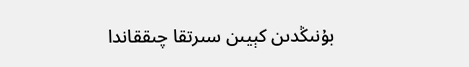بۇنىڭدىن كېيىن سىرتقا چىققاندا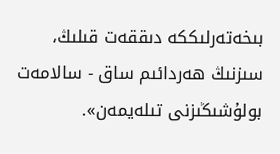بىخەتەرلىككە دىققەت قىلىڭ، سىزنىڭ ھەردائىم ساق - سالامەت بولۇشىڭىزنى تىلەيمەن».